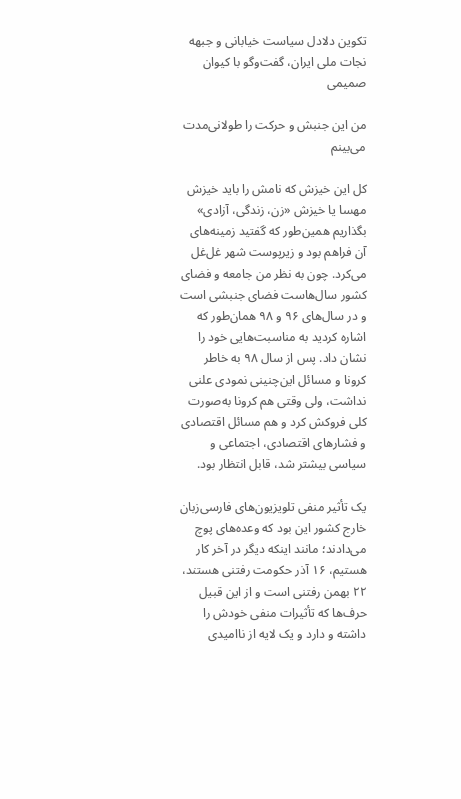تکوین دلادل سیاست خیابانی و جبهه نجات ملی ایران، گفت‌وگو با کیوان صمیمی

من این جنبش و حرکت را طولانی‌مدت می‌بینم

کل این خیزش که نامش را باید خیزش مهسا یا خیزش «زن، زندگی، آزادی» بگذاریم همین‌طور که گفتید زمینه‌های آن فراهم بود و زیرپوست شهر غل‌غل می‌کرد. چون به نظر من جامعه و فضای کشور سال‌هاست فضای جنبشی است و در سال‌های ۹۶ و ۹۸ همان‌طور که اشاره کردید به مناسبت‌هایی خود را نشان داد. پس از سال ۹۸ به خاطر کرونا و مسائل این‌چنینی نمودی علنی نداشت، ولی وقتی هم کرونا به‌صورت کلی فروکش کرد و هم مسائل اقتصادی و فشارهای اقتصادی، اجتماعی و سیاسی بیشتر شد، قابل انتظار بود.

یک تأثیر منفی تلویزیون‌های فارسی‌زبان خارج کشور این بود که وعده‌های پوچ می‌دادند؛ مانند اینکه دیگر در آخر کار هستیم، ۱۶ آذر حکومت رفتنی هستند، ۲۲ بهمن رفتنی است و از این قبیل حرف‌ها که تأثیرات منفی خودش را داشته و دارد و یک لایه از ناامیدی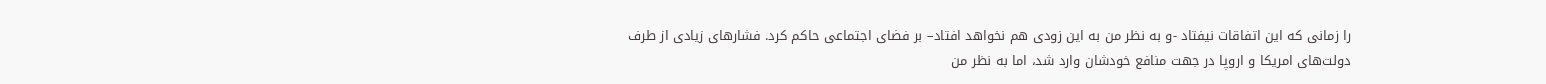را زمانی که این اتفاقات نیفتاد -و به نظر من به این زودی هم نخواهد افتاد– بر فضای اجتماعی حاکم کرد. فشارهای زیادی از طرف دولت‌های امریکا و اروپا در جهت منافع خودشان وارد شد، اما به نظر من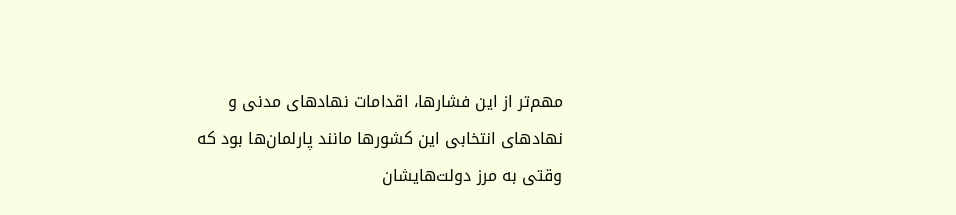مهم‌تر از این فشارها، اقدامات نهادهای مدنی و نهادهای انتخابی این کشورها مانند پارلمان‌ها بود که وقتی به مرز دولت‌هایشان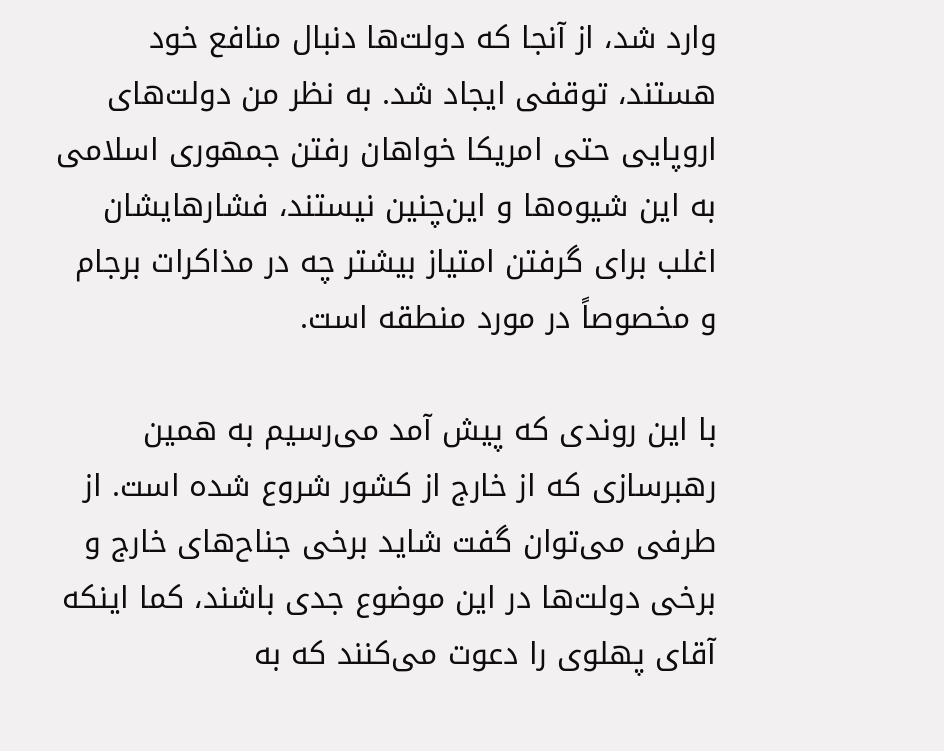وارد شد، از آنجا که دولت‌ها دنبال منافع خود هستند، توقفی ایجاد شد. به نظر من دولت‌های اروپایی حتی امریکا خواهان رفتن جمهوری اسلامی به این شیوه‌ها و این‌چنین نیستند، فشارهایشان اغلب برای گرفتن امتیاز بیشتر چه در مذاکرات برجام و مخصوصاً در مورد منطقه است.

با این روندی که پیش آمد می‌رسیم به همین رهبرسازی که از خارج از کشور شروع شده است. از طرفی می‌توان گفت شاید برخی جناح‌های خارج و برخی دولت‌ها در این موضوع جدی باشند، کما اینکه آقای پهلوی را دعوت می‌کنند که به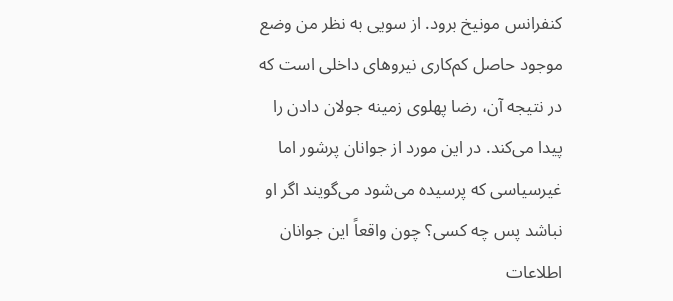کنفرانس مونیخ برود. از سویی به نظر من وضع موجود حاصل کم‌کاری نیروهای داخلی است که در نتیجه آن، رضا پهلوی زمینه جولان دادن را پیدا می‌کند. در این مورد از جوانان پرشور اما غیرسیاسی که پرسیده می‌شود می‌گویند اگر او نباشد پس چه کسی؟ چون واقعاً این جوانان اطلاعات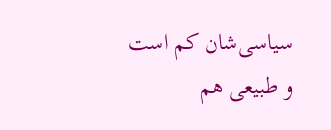سیاسی‌شان کم است و طبیعی هم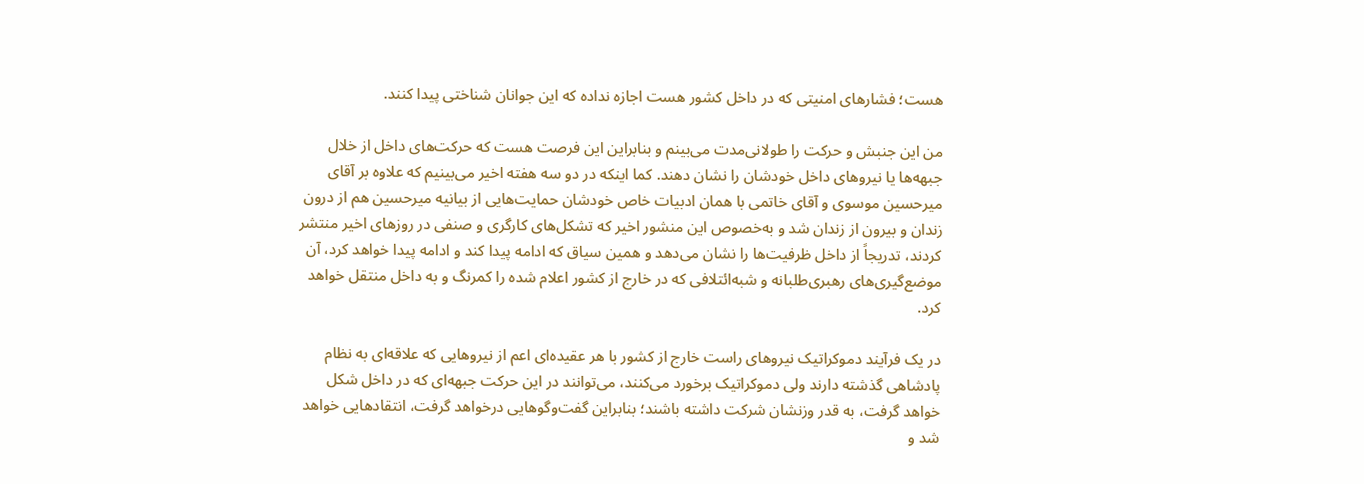هست؛ فشارهای امنیتی که در داخل کشور هست اجازه نداده که این جوانان شناختی پیدا کنند.

من این جنبش و حرکت را طولانی‌مدت می‌بینم و بنابراین این فرصت هست که حرکت‌های داخل از خلال جبهه‌ها یا نیروهای داخل خودشان را نشان دهند. کما اینکه در دو سه هفته اخیر می‌بینیم که علاوه بر آقای میرحسین موسوی و آقای خاتمی با همان ادبیات خاص خودشان حمایت‌هایی از بیانیه میرحسین هم از درون زندان و بیرون از زندان شد و به‌خصوص این منشور اخیر که تشکل‌های کارگری و صنفی در روزهای اخیر منتشر کردند، تدریجاً از داخل ظرفیت‌ها را نشان می‌دهد و همین سیاق که ادامه پیدا کند و ادامه پیدا خواهد کرد، آن موضع‌گیری‌های رهبری‌طلبانه و شبه‌ائتلافی که در خارج از کشور اعلام شده را کمرنگ و به داخل منتقل خواهد کرد.

در یک فرآیند دموکراتیک نیروهای راست خارج از کشور با هر عقیده‌ای اعم از نیروهایی که علاقه‌ای به نظام پادشاهی گذشته دارند ولی دموکراتیک برخورد می‌کنند، می‌توانند در این حرکت جبهه‌ای که در داخل شکل خواهد گرفت، به ‌قدر وزنشان شرکت داشته باشند؛ بنابراین گفت‌وگوهایی درخواهد گرفت، انتقادهایی خواهد شد و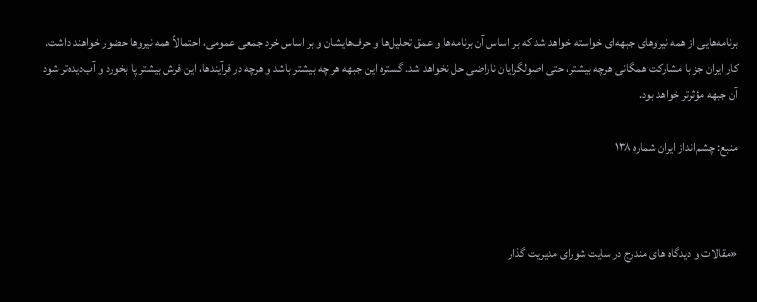برنامه‌هایی از همه نیروهای جبهه‌ای خواسته خواهد شد که بر اساس آن برنامه‌ها و عمق تحلیل‌ها و حرف‌هایشان و بر اساس خرد جمعی عمومی، احتمالاً همه نیروها حضور خواهند داشت. کار ایران جز با مشارکت همگانی هرچه بیشتر، حتی اصولگرایان ناراضی حل نخواهد شد. گستره این جبهه هر چه بیشتر باشد و هرچه در فرآیندها، این فرش بیشتر پا بخورد و آب‌دیده‌تر شود آن جبهه مؤثرتر خواهد بود.

منبع: چشم‌انداز ایران شماره ۱۳۸



«مقالات و دیدگاه های مندرج در سایت شورای مدیریت گذار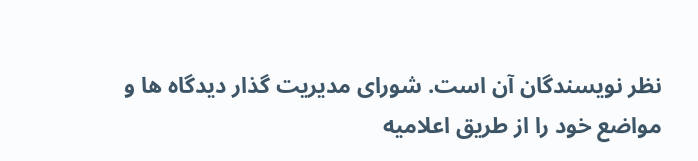نظر نویسندگان آن است. شورای مدیریت گذار دیدگاه ها و مواضع خود را از طریق اعلامیه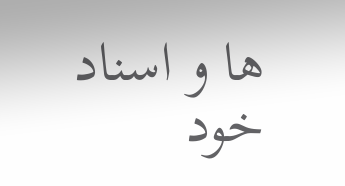ها و اسناد خود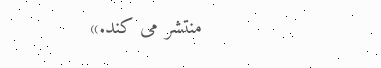منتشر می کند.»